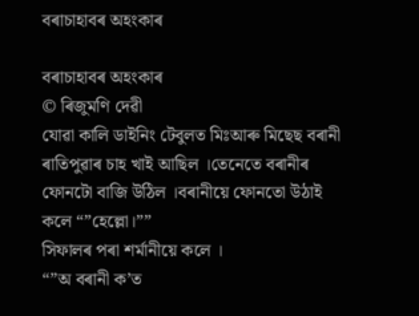বৰাচাহাবৰ অহংকাৰ

বৰাচাহাবৰ অহংকাৰ
© ৰিজুমণি দেৱী
যোৱা কালি ডাইনিং টেবুলত মিঃআৰু মিছেছ বৰানী ৰাতিপুৱাৰ চাহ খাই আছিল ।তেনেতে বৰানীৰ ফোনটো বাজি উঠিল ।বৰানীয়ে ফোনতো উঠাই কলে “”হেল্লো।””
সিফালৰ পৰা শৰ্মানীয়ে কলে ।
“”অ বৰানী ক’ত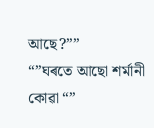আছে?””
“”ঘৰতে আছো শৰ্মানী কোৱা “”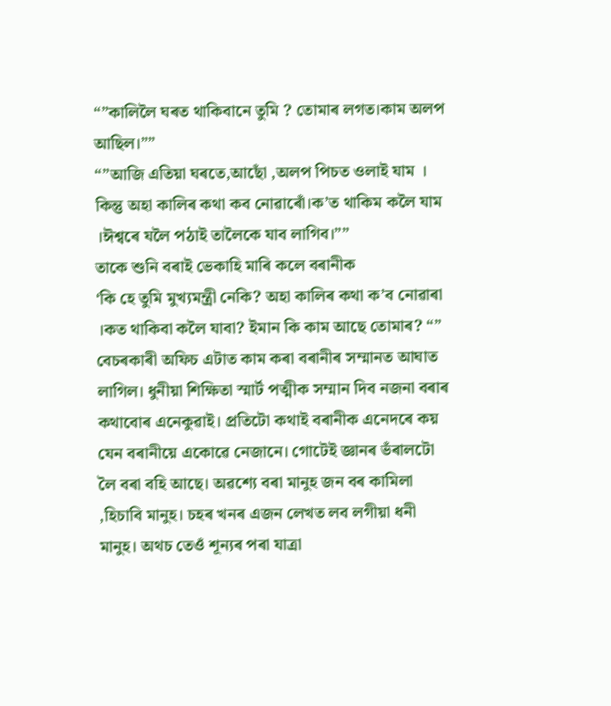“”কালিলৈ ঘৰত থাকিবানে তুমি ? তোমাৰ লগত।কাম অলপ আছিল।””
“”আজি এতিয়া ঘৰতে,আছোঁ ,অলপ পিচত ওলাই যাম । কিন্তু অহা কালিৰ কথা কব নোৱাৰোঁ।ক’ত থাকিম কলৈ যাম ।ঈশ্বৰে যলৈ পঠাই তালৈকে যাব লাগিব।””
তাকে শুনি বৰাই ভেকাহি মাৰি কলে বৰানীক
‘কি হে তুমি মুখ্যমন্ত্ৰী নেকি? অহা কালিৰ কথা ক’ব নোৱাৰা ।কত থাকিবা কলৈ যাবা? ইমান কি কাম আছে তোমাৰ? “”
বেচৰকাৰী অফিচ এটাত কাম কৰা বৰানীৰ সম্মানত আঘাত লাগিল। ধুনীয়া শিক্ষিতা স্মাৰ্ট পত্মীক সম্মান দিব নজনা বৰাৰ কথাবোৰ এনেকুৱাই। প্ৰতিটো কথাই বৰানীক এনেদৰে কয় যেন বৰানীয়ে একোৱে নেজানে। গোটেই জ্ঞানৰ ভঁৰালটো লৈ বৰা বহি আছে। অৱশ্যে বৰা মানুহ জন বৰ কামিলা ,হিচাবি মানুহ। চহৰ খনৰ এজন লেখত লব লগীয়া ধনী মানুহ। অথচ তেওঁ শূন্যৰ পৰা যাত্ৰা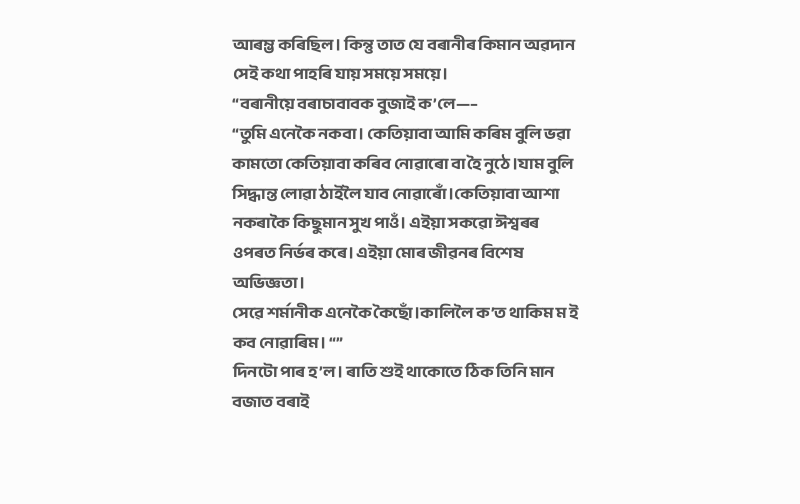আৰম্ভ কৰিছিল। কিন্তু তাত যে বৰানীৰ কিমান অৱদান সেই কথা পাহৰি যায় সময়ে সময়ে।
“বৰানীয়ে বৰাচাবাবক বুজাই ক’লে—–
“তুমি এনেকৈ নকবা। কেতিয়াবা আমি কৰিম বুলি ভৱা কামতো কেতিয়াবা কৰিব নোৱাৰো বা হৈ নুঠে ।যাম বুলি সিদ্ধান্ত লোৱা ঠাইলৈ যাব নোৱাৰোঁ।কেতিয়াবা আশা নকৰাকৈ কিছুমান সুখ পাওঁ। এইয়া সকৱো ঈশ্বৰৰ ওপৰত নিৰ্ভৰ কৰে। এইয়া মোৰ জীৱনৰ বিশেষ অভিজ্ঞতা।
সেৱে শৰ্মানীক এনেকৈ কৈছোঁ।কালিলৈ ক’ত থাকিম ম ই কব নোৱাৰিম। “”
দিনটো পাৰ হ’ল। ৰাতি শুই থাকোতে ঠিক তিনি মান বজাত বৰাই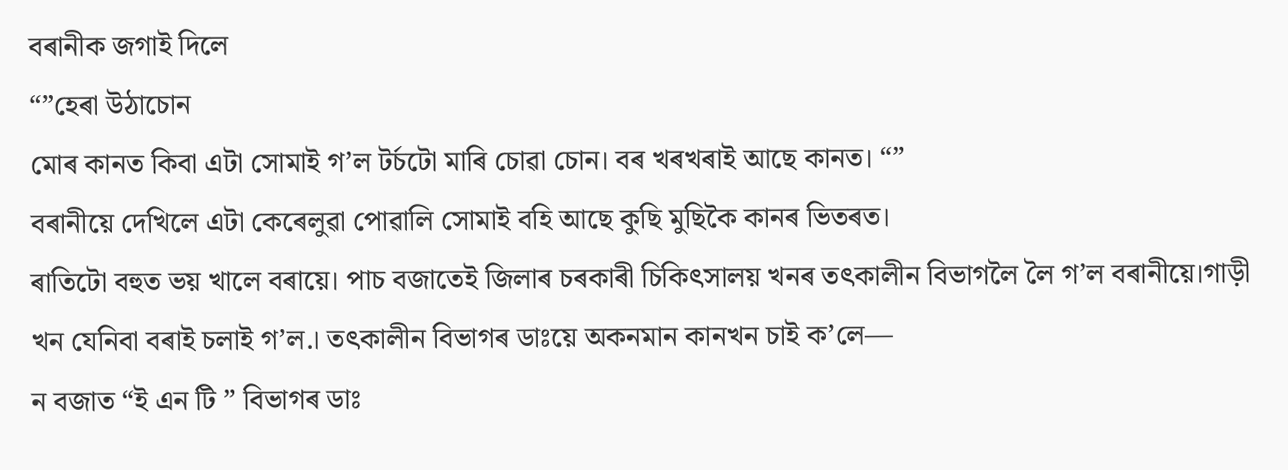বৰানীক জগাই দিলে
“”হেৰা উঠাচোন
মোৰ কানত কিবা এটা সোমাই গ’ল টৰ্চটো মাৰি চোৱা চোন। বৰ খৰখৰাই আছে কানত। “”
বৰানীয়ে দেখিলে এটা কেৰেলুৱা পোৱালি সোমাই বহি আছে কুছি মুছিকৈ কানৰ ভিতৰত।
ৰাতিটো বহুত ভয় খালে বৰায়ে। পাচ বজাতেই জিলাৰ চৰকাৰী চিকিৎসালয় খনৰ তৎকালীন বিভাগলৈ লৈ গ’ল বৰানীয়ে।গাড়ী খন যেনিবা বৰাই চলাই গ’ল.। তৎকালীন বিভাগৰ ডাঃয়ে অকনমান কানখন চাই ক’লে—
ন বজাত “ই এন টি ” বিভাগৰ ডাঃ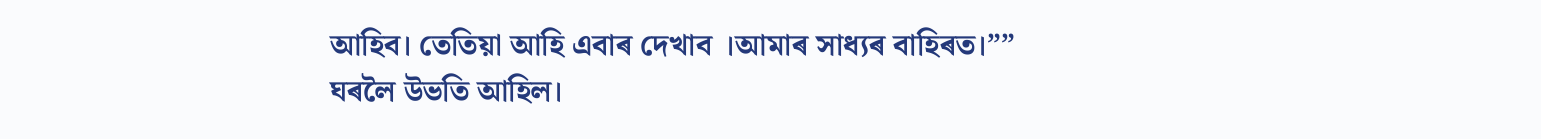আহিব। তেতিয়া আহি এবাৰ দেখাব ।আমাৰ সাধ্যৰ বাহিৰত।””
ঘৰলৈ উভতি আহিল।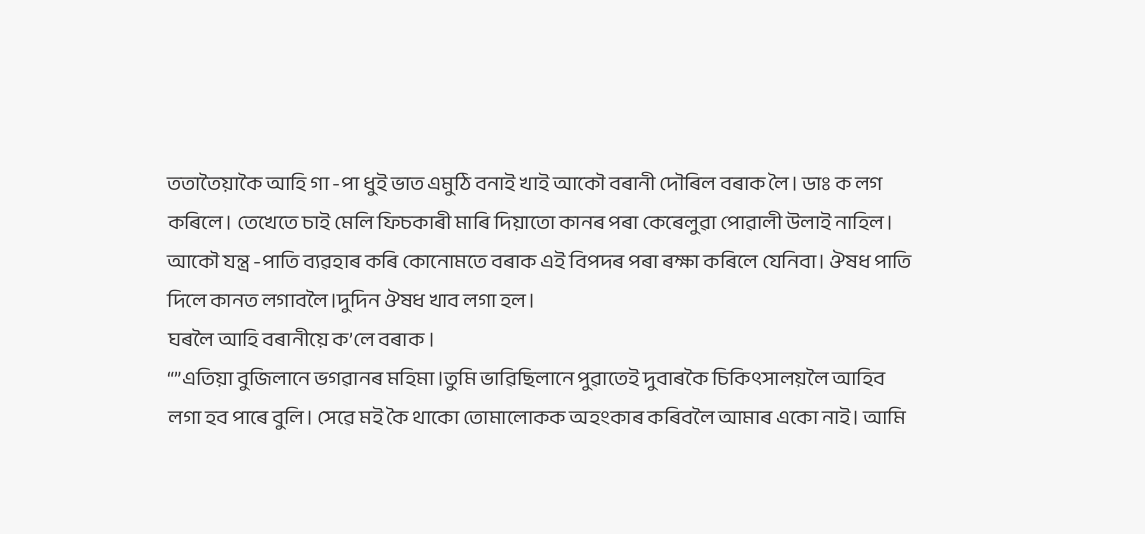ততাতৈয়াকৈ আহি গা -পা ধুই ভাত এমুঠি বনাই খাই আকৌ বৰানী দৌৰিল বৰাক লৈ। ডাঃ ক লগ কৰিলে। তেখেতে চাই মেলি ফিচকাৰী মাৰি দিয়াতো কানৰ পৰা কেৰেলুৱা পোৱালী উলাই নাহিল। আকৌ যন্ত্ৰ -পাতি ব্যৱহাৰ কৰি কোনোমতে বৰাক এই বিপদৰ পৰা ৰক্ষা কৰিলে যেনিবা। ঔষধ পাতি দিলে কানত লগাবলৈ।দুদিন ঔষধ খাব লগা হল।
ঘৰলৈ আহি বৰানীয়ে ক’লে বৰাক ।
“”এতিয়া বুজিলানে ভগৱানৰ মহিমা ।তুমি ভাৱিছিলানে পুৱাতেই দুবাৰকৈ চিকিৎসালয়লৈ আহিব লগা হব পাৰে বুলি। সেৱে মই কৈ থাকো তোমালোকক অহংকাৰ কৰিবলৈ আমাৰ একো নাই। আমি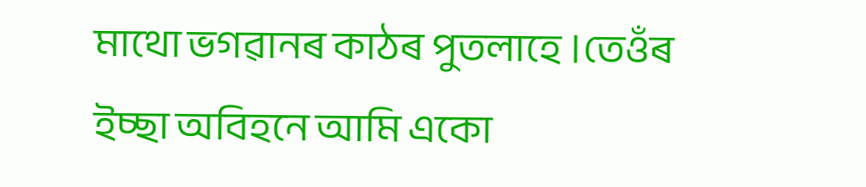মাথো ভগৱানৰ কাঠৰ পুতলাহে ।তেওঁৰ ইচ্ছা অবিহনে আমি একো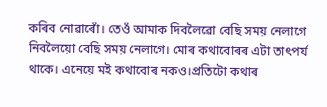কৰিব নোৱাৰোঁ। তেওঁ আমাক দিবলৈৱো বেছি সময় নেলাগে নিবলৈয়ো বেছি সময় নেলাগে। মোৰ কথাবোৰৰ এটা তাৎপৰ্য থাকে। এনেয়ে মই কথাবোৰ নকও।প্ৰতিটো কথাৰ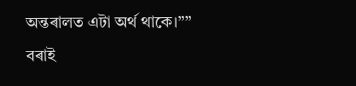অন্তৰালত এটা অৰ্থ থাকে।””
বৰাই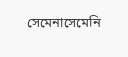সেমেনাসেমেনি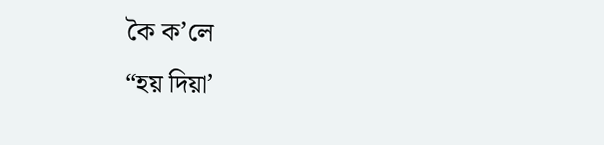কৈ ক’লে
“হয় দিয়া’